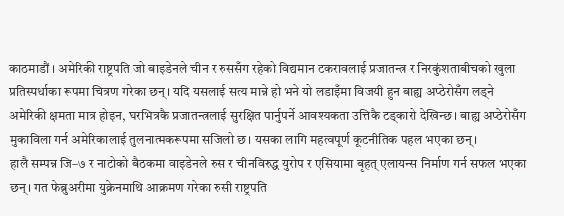काठमाडौं । अमेरिकी राष्ट्रपति जो बाइडेनले चीन र रुससँग रहेको विद्यमान टकरावलाई प्रजातन्त्र र निरकुंशताबीचको खुला प्रतिस्पर्धाका रूपमा चित्रण गरेका छन्। यदि यसलाई सत्य मान्ने हो भने यो लडाइँमा विजयी हुन बाह्य अप्ठेरोसँग लड्ने अमेरिकी क्षमता मात्र होइन, घरभित्रकै प्रजातन्त्रलाई सुरक्षित पार्नुपर्ने आवश्यकता उत्तिकै टड्कारो देखिन्छ। बाह्य अप्ठेरोसँग मुकाविला गर्न अमेरिकालाई तुलनात्मकरूपमा सजिलो छ। यसका लागि महत्वपूर्ण कूटनीतिक पहल भएका छन्।
हालै सम्पन्न जि–७ र नाटोको बैठकमा वाइडेनले रुस र चीनविरुद्ध युरोप र एसियामा बृहत् एलायन्स निर्माण गर्न सफल भएका छन्। गत फेब्रुअरीमा युक्रेनमाथि आक्रमण गरेका रुसी राष्ट्रपति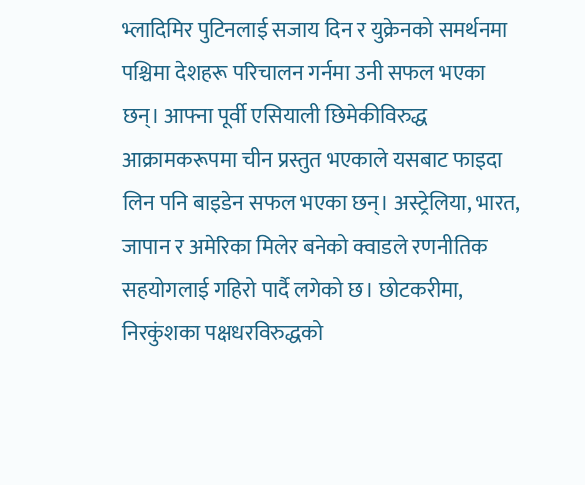भ्लादिमिर पुटिनलाई सजाय दिन र युक्रेनको समर्थनमा पश्चिमा देशहरू परिचालन गर्नमा उनी सफल भएका छन्। आफ्ना पूर्वी एसियाली छिमेकीविरुद्ध आक्रामकरूपमा चीन प्रस्तुत भएकाले यसबाट फाइदा लिन पनि बाइडेन सफल भएका छन्। अस्ट्रेलिया, भारत, जापान र अमेरिका मिलेर बनेको क्वाडले रणनीतिक सहयोगलाई गहिरो पार्दै लगेको छ। छोटकरीमा, निरकुंशका पक्षधरविरुद्धको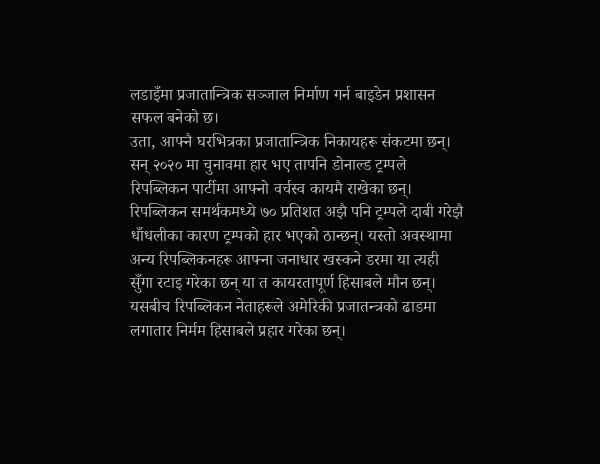लडाइँमा प्रजातान्त्रिक सञ्जाल निर्माण गर्न बाइडेन प्रशासन सफल बनेको छ।
उता, आफ्नै घरभित्रका प्रजातान्त्रिक निकायहरू संकटमा छन्। सन् २०२० मा चुनावमा हार भए तापनि डोनाल्ड ट्रम्पले रिपब्लिकन पार्टीमा आफ्नो वर्चस्व कायमै राखेका छन्। रिपब्लिकन समर्थकमध्ये ७० प्रतिशत अझै पनि ट्रम्पले दाबी गरेझै धाँधलीका कारण ट्रम्पको हार भएको ठान्छन्। यस्तो अवस्थामा अन्य रिपब्लिकनहरू आफ्ना जनाधार खस्कने डरमा या त्यही सुँगा रटाइ गरेका छन् या त कायरतापूर्ण हिसाबले मौन छन्। यसबीच रिपब्लिकन नेताहरूले अमेरिकी प्रजातन्त्रको ढाडमा लगातार निर्मम हिसाबले प्रहार गरेका छन्।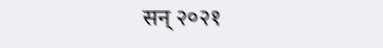सन् २०२१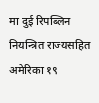मा दुई रिपब्लिन नियन्त्रित राज्यसहित अमेरिका १९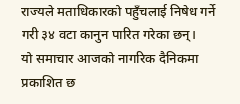राज्यले मताधिकारको पहुँचलाई निषेध गर्ने गरी ३४ वटा कानुन पारित गरेका छन्।
यो समाचार आजको नागरिक दैनिकमा प्रकाशित छ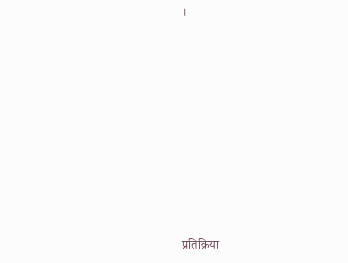।










प्रतिक्रिया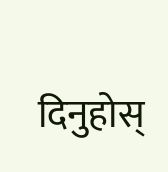दिनुहोस्